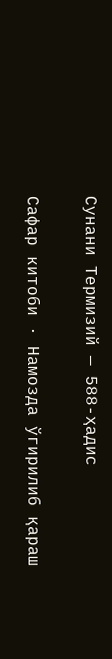Сунани Термизий — 588-ҳадис

Сафар китоби · Намозда ўгирилиб қараш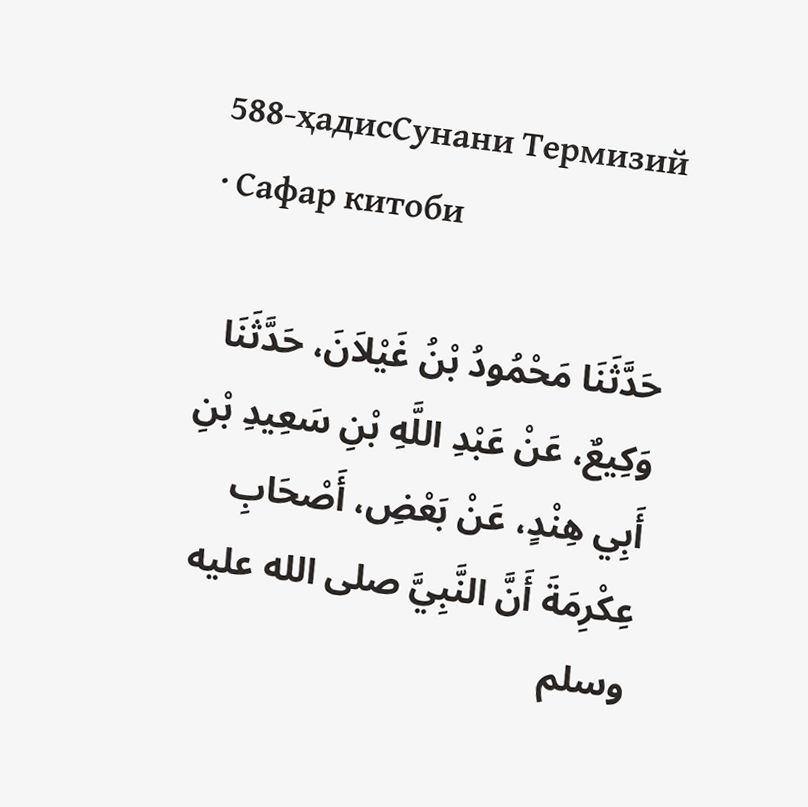588-ҳадисСунани Термизий · Сафар китоби

حَدَّثَنَا مَحْمُودُ بْنُ غَيْلاَنَ، حَدَّثَنَا وَكِيعٌ، عَنْ عَبْدِ اللَّهِ بْنِ سَعِيدِ بْنِ أَبِي هِنْدٍ، عَنْ بَعْضِ، أَصْحَابِ عِكْرِمَةَ أَنَّ النَّبِيَّ صلى الله عليه وسلم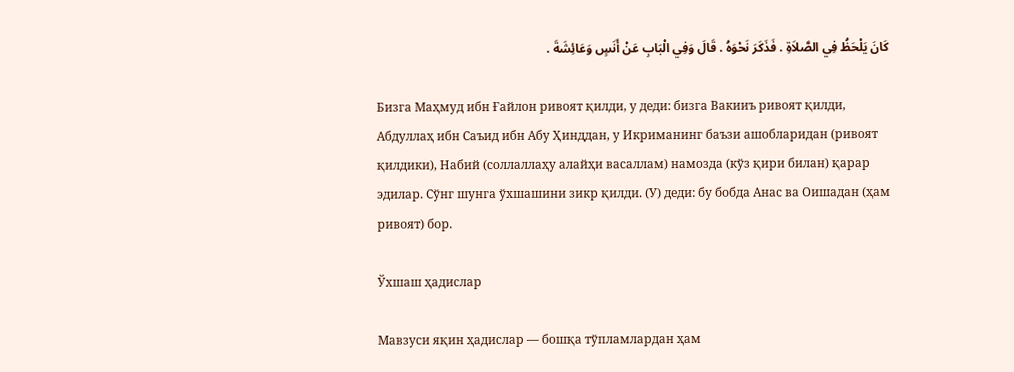كَانَ يَلْحَظُ فِي الصَّلاَةِ . فَذَكَرَ نَحْوَهُ . قَالَ وَفِي الْبَابِ عَنْ أَنَسٍ وَعَائِشَةَ .

Бизга Маҳмуд ибн Ғайлон ривоят қилди, у деди: бизга Вакииъ ривоят қилди, Абдуллаҳ ибн Саъид ибн Абу Ҳинддан, у Икриманинг баъзи ашобларидан (ривоят қилдики), Набий (соллаллаҳу алайҳи васаллам) намозда (кўз қири билан) қарар эдилар. Сўнг шунга ўхшашини зикр қилди. (У) деди: бу бобда Анас ва Оишадан (ҳам ривоят) бор.

Ўхшаш ҳадислар

Мавзуси яқин ҳадислар — бошқа тўпламлардан ҳам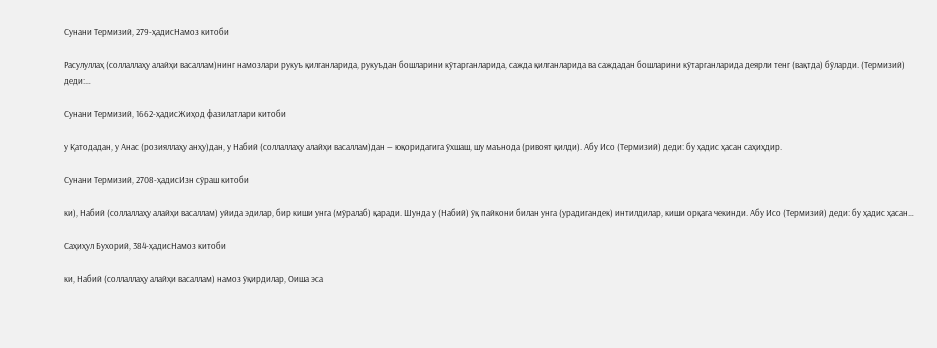Сунани Термизий, 279-ҳадисНамоз китоби

Расулуллаҳ (соллаллаҳу алайҳи васаллам)нинг намозлари рукуъ қилганларида, рукуъдан бошларини кўтарганларида, сажда қилганларида ва саждадан бошларини кўтарганларида деярли тенг (вақтда) бўларди. (Термизий) деди:…

Сунани Термизий, 1662-ҳадисЖиҳод фазилатлари китоби

у Қатодадан, у Анас (розияллаҳу анҳу)дан, у Набий (соллаллаҳу алайҳи васаллам)дан — юқоридагига ўхшаш, шу маънода (ривоят қилди). Абу Исо (Термизий) деди: бу ҳадис ҳасан саҳиҳдир.

Сунани Термизий, 2708-ҳадисИзн сўраш китоби

ки), Набий (соллаллаҳу алайҳи васаллам) уйида эдилар, бир киши унга (мўралаб) қаради. Шунда у (Набий) ўқ пайкони билан унга (урадигандек) интилдилар, киши орқага чекинди. Абу Исо (Термизий) деди: бу ҳадис ҳасан…

Саҳиҳул Бухорий, 384-ҳадисНамоз китоби

ки, Набий (соллаллаҳу алайҳи васаллам) намоз ўқирдилар, Оиша эса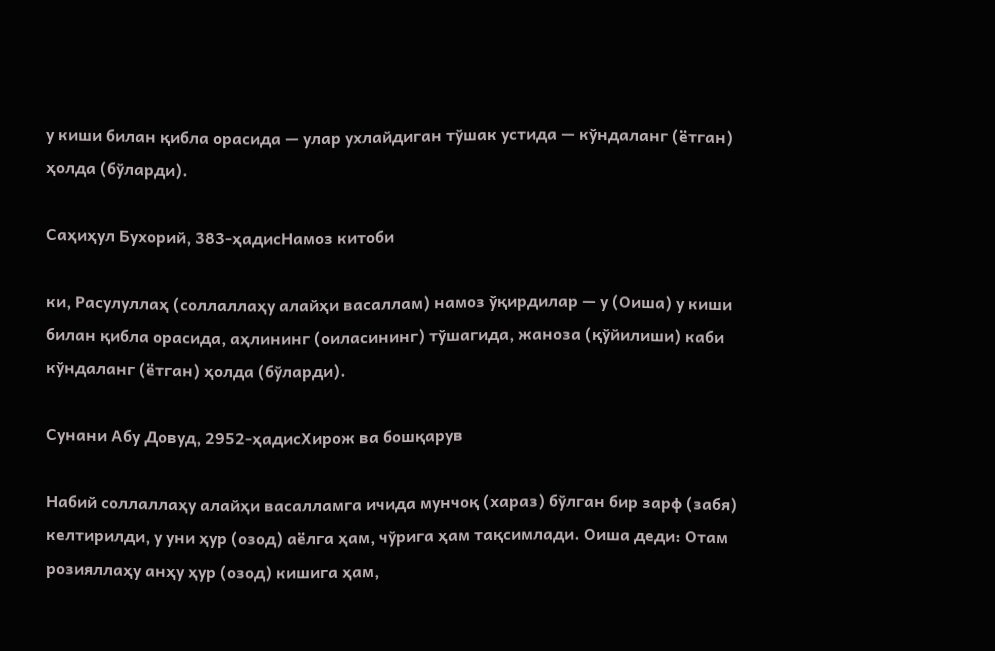у киши билан қибла орасида — улар ухлайдиган тўшак устида — кўндаланг (ётган) ҳолда (бўларди).

Саҳиҳул Бухорий, 383-ҳадисНамоз китоби

ки, Расулуллаҳ (соллаллаҳу алайҳи васаллам) намоз ўқирдилар — у (Оиша) у киши билан қибла орасида, аҳлининг (оиласининг) тўшагида, жаноза (қўйилиши) каби кўндаланг (ётган) ҳолда (бўларди).

Сунани Абу Довуд, 2952-ҳадисХирож ва бошқарув

Набий соллаллаҳу алайҳи васалламга ичида мунчоқ (хараз) бўлган бир зарф (забя) келтирилди, у уни ҳур (озод) аёлга ҳам, чўрига ҳам тақсимлади. Оиша деди: Отам розияллаҳу анҳу ҳур (озод) кишига ҳам,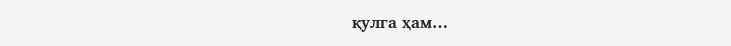қулга ҳам…